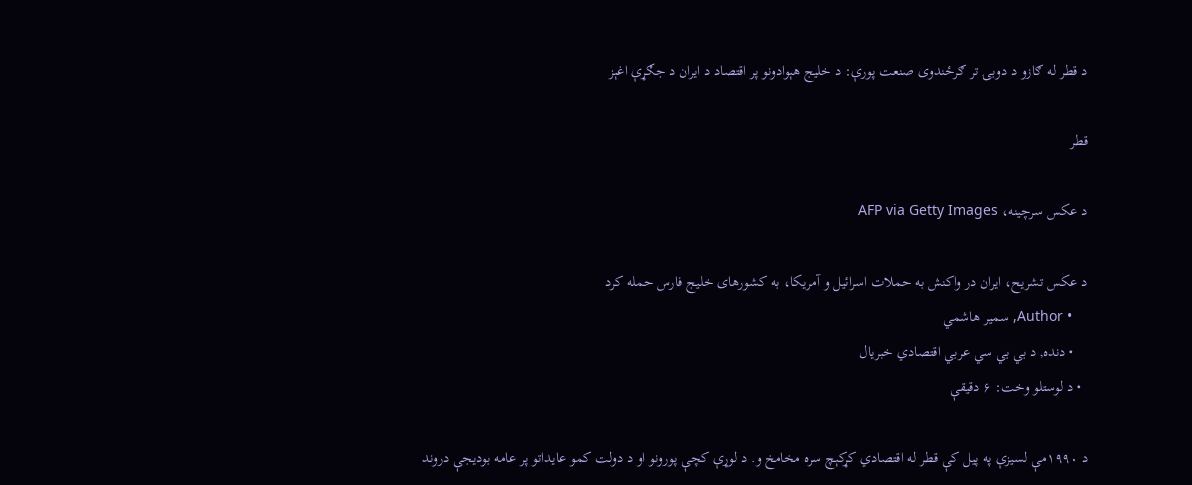د قطر له ګازو د دوبۍ تر ګرځندوی صنعت پورې: د خليج هېوادونو پر اقتصاد د ایران د جګړې اغېز

قطر

د عکس سرچینه، AFP via Getty Images

د عکس تشریح، ایران در واکنش به حملات اسرائیل و آمریکا، به کشورهای خلیج فارس حمله کرد
    • Author, سمير هاشمي
    • دنده, د بي بي سي عربي اقتصادي خبريال
  • د لوستلو وخت: ۶ دقیقې

د ۱۹۹۰مې لسيزې په پيل کې قطر له اقتصادي کړکېچ سره مخامخ و. د لوړې کچې پورونو او د دولت کمو عایداتو پر عامه بوديجې دروند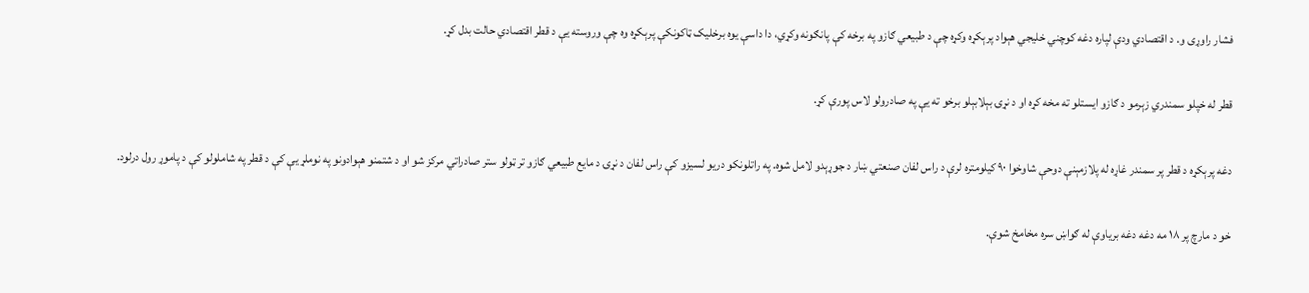فشار راوړی و. د اقتصادي ودې لپاره دغه کوچني خليجي هېواد پرېکړه وکړه چې د طبيعي ګازو په برخه کې پانګونه وکړي، دا داسې يوه برخليک ټاکونکې پرېکړه وه چې وروسته یې د قطر اقتصادي حالت بدل کړ.

قطر له خپلو سمندري زېرمو د ګازو ايستلو ته مخه کړه او د نړۍ بېلابېلو برخو ته یې په صادرولو لاس پورې کړ.

دغه پرېکړه د قطر پر سمندر غاړه له پلازمېنې دوحې شاوخوا ۹۰ کيلومتره لرې د راس لفان صنعتي ښار د جوړېدو لامل شوه. په راتلونکو دریو لسيزو کې راس لفان د نړۍ د مايع طبيعي ګازو تر ټولو ستر صادراتي مرکز شو او د شتمنو هېوادونو په نوملړ یې کې د قطر په شاملولو کې د پاموړ رول درلود.

خو د مارچ پر ۱۸ مه دغه دغه برياوې له ګواښ سره مخامخ شوې.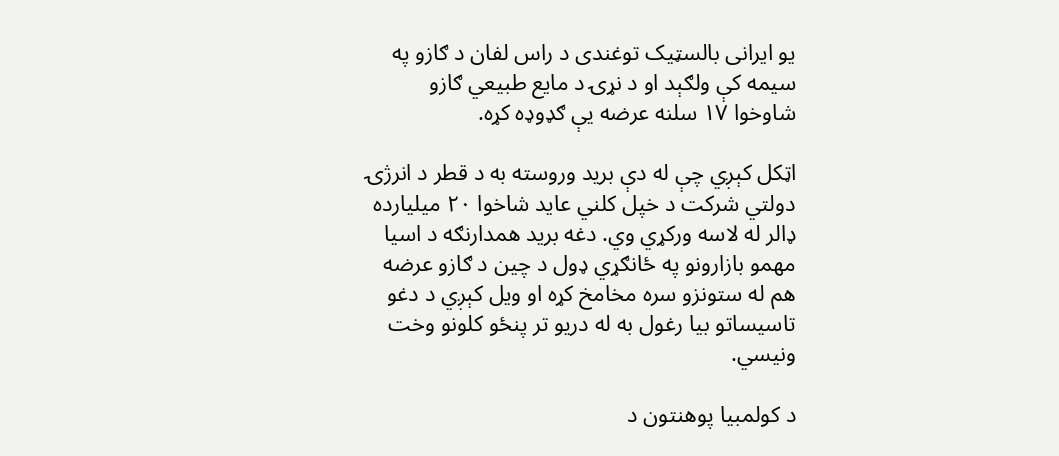یو ایرانی بالسټيک توغندی د راس لفان د ګازو په سيمه کې ولګېد او د نړۍ د مایع طبيعي ګازو شاوخوا ۱۷ سلنه عرضه یې ګډوډه کړه.

اټکل کېږي چې له دې برید وروسته به د قطر د انرژۍ دولتي شرکت د خپل کلني عايد شاخوا ۲۰ میليارده ډالر له لاسه ورکړي وي. دغه برید همدارنګه د اسيا مهمو بازارونو په ځانګړي ډول د چين د ګازو عرضه هم له ستونزو سره مخامخ کړه او ویل کېږي د دغو تاسيساتو بيا رغول به له دريو تر پنځو کلونو وخت ونيسي.

د کولمبيا پوهنتون د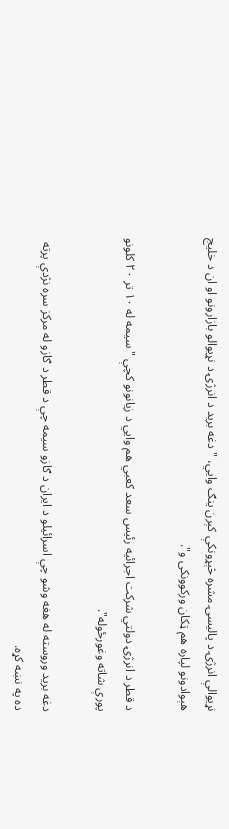نړيوالې انرژۍ د پاليسۍ مشره څېړونکې کېرن ينګ وايي، "دغه برید د انرژۍ د نړيوالو بازارونو او ان د خليج هېوادونو لپاره هم ټکان ورکوونکی و".

د قطر د انرژۍ دولتي شرکت اجرائيه رئیس سعد کعبي هم وايي د زيانونو کچې "سيمه له ۱۰ تر ۲۰ کلونو پورې شاته وغورځوله".

دغه برید وروسته له هغه وشو چې اسرائیلو د ایران د ګازو سيمه چې د قطر د ګازو له مرکز سره نژدې پرته ده په نښه کړه.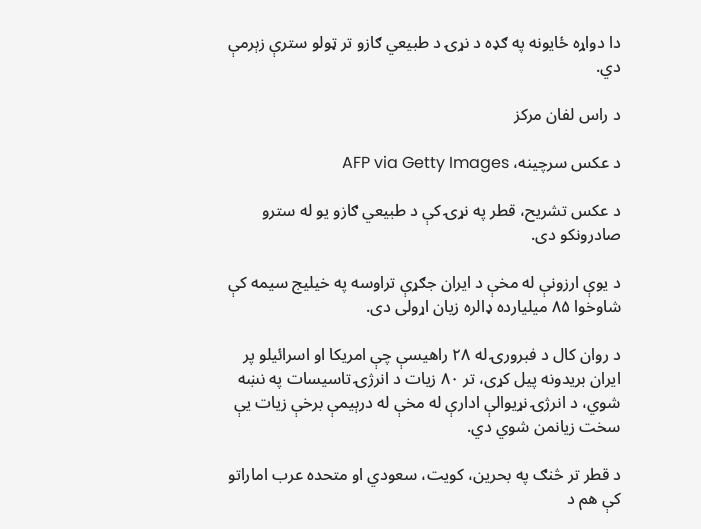دا دواړه ځايونه په ګډه د نړۍ د طبيعي ګازو تر ټولو سترې زېرمې دي.

د راس لفان مرکز

د عکس سرچینه، AFP via Getty Images

د عکس تشریح، قطر په نړۍ کې د طبیعي ګازو یو له سترو صادرونکو دی.

د يوې ارزونې له مخې د ایران جګړې تراوسه په خيليج سيمه کې شاوخوا ۸۵ میليارده ډالره زيان اړولی دی.

د روان کال د فبرورۍ له ۲۸ راهيسې چې امریکا او اسرائیلو پر ایران بریدونه پیل کړی، تر ۸۰ زيات د انرژۍ تاسيسات په نښه شوي، د انرژۍ نړيوالې ادارې له مخې له درېيمې برخې زيات یې سخت زيانمن شوي دي.

د قطر تر څنګ په بحرين، کویت، سعودي او متحده عرب اماراتو کې هم د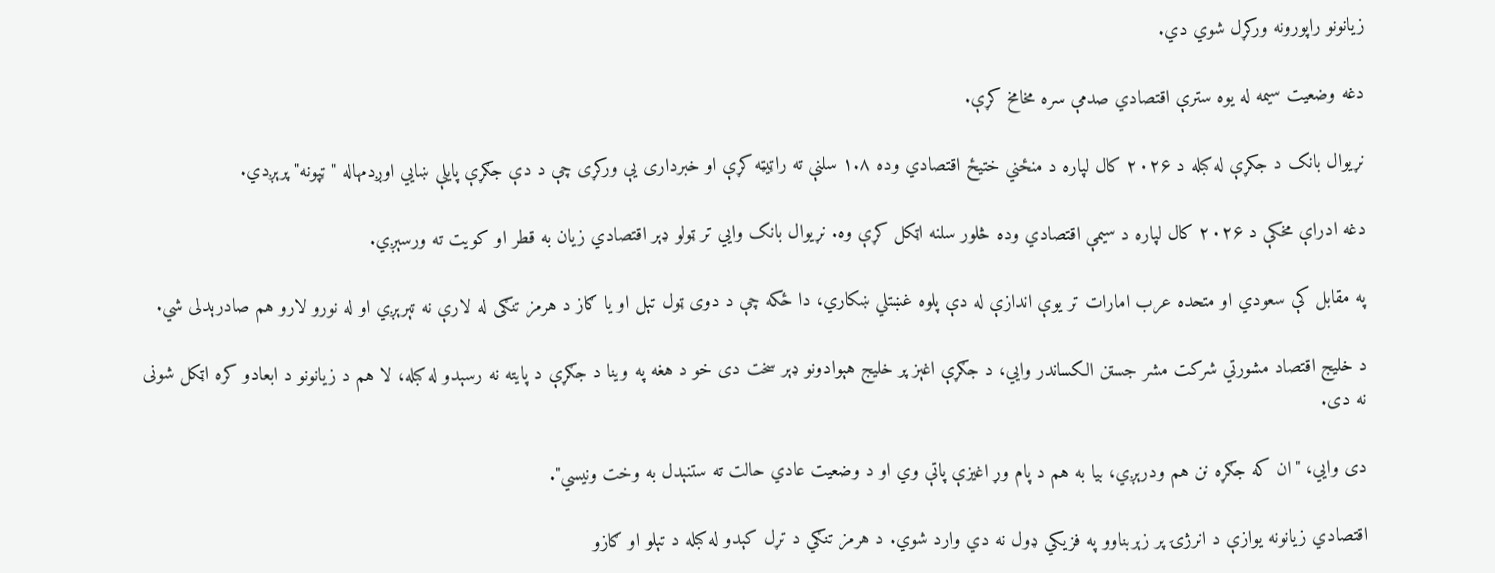زيانونو راپورونه ورکړل شوي دي.

دغه وضعيت سيمه له یوه سترې اقتصادي صدمې سره مخامخ کړې.

نړیوال بانک د جکړې له کبله د ۲۰۲۶ کال لپاره د منځني ختیځ اقتصادي وده ۱.۸ سلنې ته راټيټه کړې او خبرداری یې ورکړی چې د دې جګړې پايلې ښايي اوږدمهاله "ټپونه" پرېږدي.

دغه ادراې مخکې د ۲۰۲۶ کال لپاره د سيمې اقتصادي وده څلور سلنه اټکل کړې وه. نړيوال بانک وايي تر ټولو ډېر اقتصادي زيان به قطر او کویت ته ورسېږي.

په مقابل کې سعودي او متحده عرب امارات تر یوې اندازې له دې پلوه غښتلي ښکاري، دا ځکه چې د دوی ټول تېل او یا ګاز د هرمز تنګی له لارې نه تېرېږي او له نورو لارو هم صادرېدلی شي.

د خليج اقتصاد مشورتي شرکت مشر جسټن الکساندر وايي، د جګړې اغېز پر خليج هېوادونو ډېر سخت دی خو د هغه په وینا د جګړې د پایته نه رسېدو له کبله، لا هم د زيانونو د ابعادو کره اټکل شونی نه دی.

دی وايي، "ان که جګړه نن هم ودرېږي، بيا به هم د پام وړ اغیزې پاتې وي او د وضعيت عادي حالت ته ستنېدل به وخت ونيسي".

اقتصادي زيانونه يوازې د انرژۍ پر زېربناوو په فزيکي ډول نه دي وارد شوي. د هرمز تنګي د تړل کېدو له کبله د تېلو او ګازو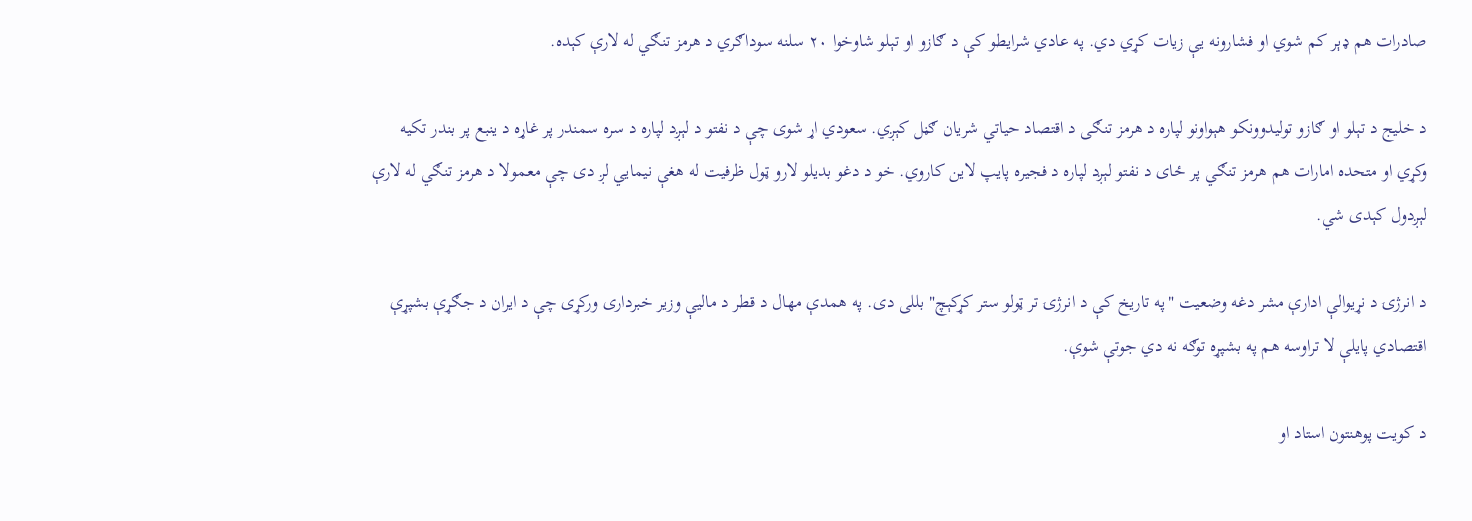صادرات هم ډېر کم شوي او فشارونه یې زيات کړي دي. په عادي شرايطو کې د ګازو او تېلو شاوخوا ۲۰ سلنه سوداګري د هرمز تنګي له لارې کېده.

د خليج د تېلو او ګازو توليدوونکو هېواونو لپاره د هرمز تنګی د اقتصاد حياتي شريان ګڼل کېږي. سعودي اړ شوی چې د نفتو د لېږد لپاره د سره سمندر پر غاړه د ینبع پر بندر تکيه وکړي او متحده امارات هم هرمز تنګي پر ځای د نفتو لېږد لپاره د فجيره پايپ لاين کاروي. خو د دغو بديلو لارو ټول ظرفيت له هغې نيمايي لږ دی چې معمولا د هرمز تنګي له لارې لېږدول کېدی شي.

د انرژۍ د نړيوالې ادارې مشر دغه وضعيت "په تاریخ کې د انرژۍ تر ټولو ستر کړکېچ" بللی دی. په همدې مهال د قطر د ماليې وزير خبرداری ورکړی چې د ایران د جګړې بشپړې اقتصادي پايلې لا تراوسه هم په بشپړه توګه نه دي جوتې شوې.

د کویت پوهنتون استاد او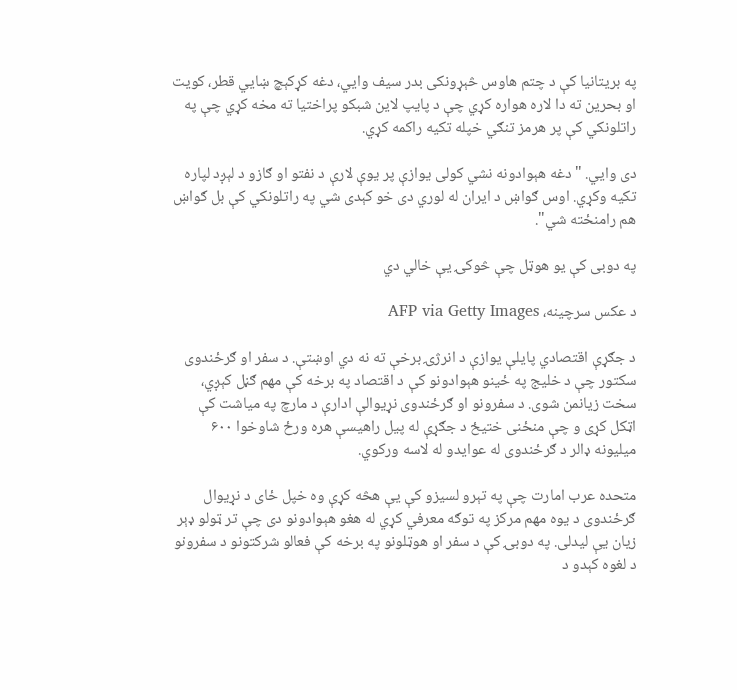په بریتانيا کې د چتم هاوس څېړونکی بدر سيف وايي، دغه کړکېچ ښايي قطر، کویت او بحرين ته دا لاره هواره کړي چې د پايپ لاين شبکو پراختيا ته مخه کړي چې په راتلونکي کې پر هرمز تنګي خپله تکيه راکمه کړي.

دی وايي. "دغه هېوادونه نشي کولی يوازې پر یوې لارې د نفتو او ګازو د لېږد لپاره تکيه وکړي. اوس ګواښ د ایران له لوري دی خو کېدی شي په راتلونکي کې بل ګواښ هم رامنځته شي".

په دوبی کې يو هوټل چې څوکۍ یې خالي دي

د عکس سرچینه، AFP via Getty Images

د جګړې اقتصادي پايلې يوازې د انرژۍ برخې ته نه دي اوښتې. د سفر او ګرځندوی سکتور چې د خليج په ځينو هېوادونو کې د اقتصاد په برخه کې مهم ګڼل کېږي، سخت زيانمن شوی. د سفرونو او ګرځندوی نړیوالې ادارې د مارچ په مياشت کې اټکل کړی و چې منځنی ختیځ د جګړې له پيل راهيسې هره ورځ شاوخوا ۶۰۰ میليونه ډالر د ګرځندوی له عوايدو له لاسه ورکوي.

متحده عرب امارت چې په تېرو لسيزو کې یې هڅه کړې وه خپل ځای د نړيوال ګرځندوی د يوه مهم مرکز په توګه معرفي کړي له هغو هېوادونو دی چې تر ټولو ډېر زيان یې ليدلی. په دوبۍ کې د سفر او هوټلونو په برخه کې فعالو شرکتونو د سفرونو د لغوه کېدو د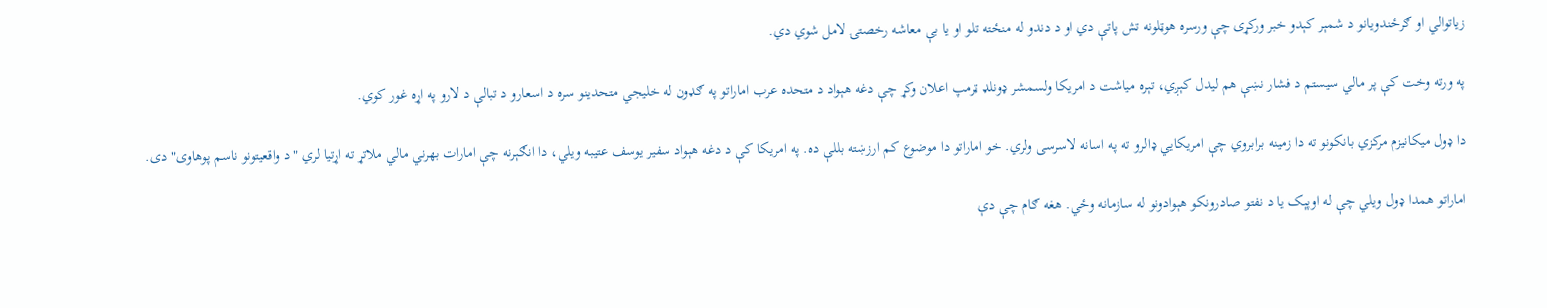زياتوالي او ګرځندويانو د شمېر کېدو خبر ورکړی چې ورسره هوټلونه تش پاتې دي او د دندو له منځته تلو او یا بې معاشه رخصتۍ لامل شوي دي.

په ورته وخت کې پر مالي سيستم د فشار نښې هم ليدل کېږي، تېره مياشت د امریکا ولسمشر ډونلډ ټرمپ اعلان وکړ چې دغه هېواد د متحده عرب اماراتو په ګډون له خليجي متحدينو سره د اسعارو د تبالې د لارو په اړه غور کوي.

دا ډول ميکانيزم مرکزي بانکونو ته دا زمينه برابروي چې امریکايي ډالرو ته په اسانه لاسرسی ولري. خو اماراتو دا موضوع کم ارزښته بللې ده. په امریکا کې د دغه هېواد سفير يوسف عتيبه ويلي، دا انګېرنه چې امارات بهرني مالي ملاتړ ته اړتيا لري "د واقعيتونو ناسم پوهاوی" دی.

اماراتو همدا ډول ويلي چې له اوپېک یا د نفتو صادرونکو هېوادونو له سازمانه وځي. هغه ګام چې دې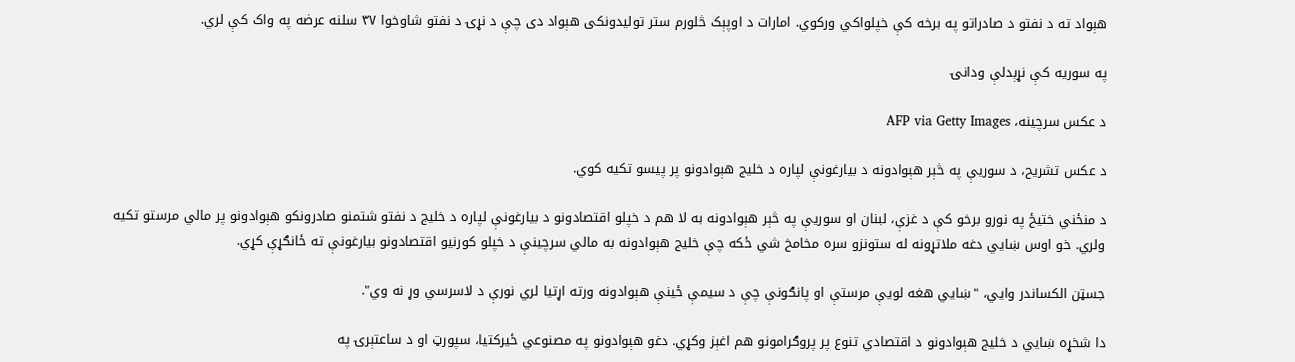هېواد ته د نفتو د صادراتو په برخه کې خپلواکي ورکوي. امارات د اوپېک څلورم ستر توليدونکی هېواد دی چې د نړۍ د نفتو شاوخوا ۳۷ سلنه عرضه په واک کې لري.

په سوريه کې نړېدلې ودانۍ

د عکس سرچینه، AFP via Getty Images

د عکس تشریح، د سوریې په څېر هېوادونه د بیارغونې لپاره د خلیج هېوادونو پر پیسو تکیه کوي.

د منځني ختيځ په نورو برخو کې د غزې، لبنان او سوریې په څېر هېوادونه به لا هم د خپلو اقتصادونو د بيارغونې لپاره د خليج د نفتو شتمنو صادرونکو هېوادونو پر مالي مرستو تکيه ولري. خو اوس ښايي دغه ملاتړونه له ستونزو سره مخامخ شي ځکه چې خليج هېوادونه به مالي سرچينې د خپلو کورنيو اقتصادونو بيارغونې ته ځانګړې کړي.

جسټن الکساندر وايي، "ښايي هغه لويې مرستې او پانګونې چې د سيمې ځينې هېوادونه ورته اړتيا لري نورې د لاسرسي وړ نه وي".

دا شخړه ښايي د خليج هېوادونو د اقتصادي تنوع پر پروګرامونو هم اغېز وکړي. دغو هېوادونو په مصنوعي ځيرکتيا، سپورټ او د ساعتېرۍ په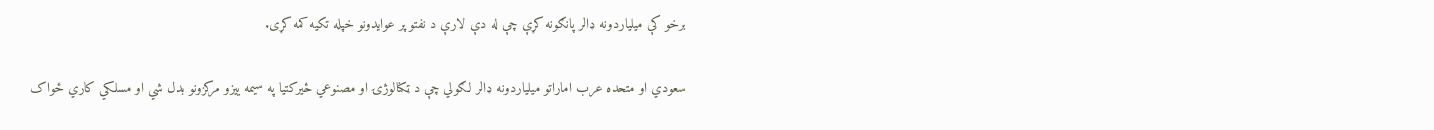برخو کې ميلياردونه ډالر پانګونه کړې چې له دې لارې د نفتو پر عوايدونو خپله تکيه کمه کړی.

سعودي او متحده عرب اماراتو ميلياردونه ډالر لګولي چې د ټکنالوژۍ او مصنوعي ځيرکتیا په سيمه ييزو مرکزونو بدل شي او مسلکي کاري ځواک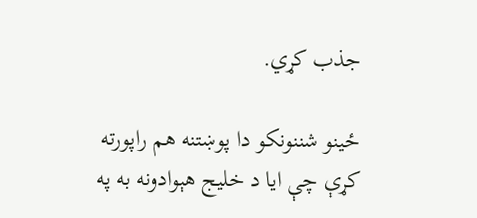جذب کړي.

ځينو شننونکو دا پوښتنه هم راپورته کړې چې ایا د خليج هېوادونه به په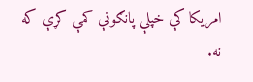امریکا کې خپلې پانګونې کمې کړې که نه.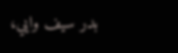بدر سيف وايي،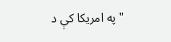"په امریکا کې د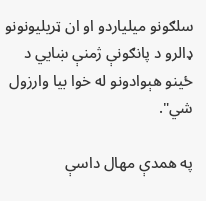سلګونو ميلياردو او ان ټريليونونو ډالرو د پانګونې ژمنې ښايي د ځينو هېوادونو له خوا بيا وارزول شي".

په همدې مهال داسې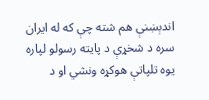اندېښنې هم شته چې که له ایران سره د شخړې د پايته رسولو لپاره يوه تلپاتې هوکړه ونشي او د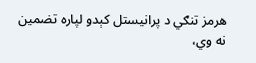هرمز تنګي د پرانيستل کېدو لپاره تضمين نه وي،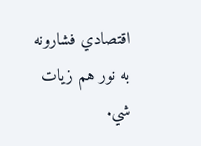اقتصادي فشارونه به نور هم زيات شي.